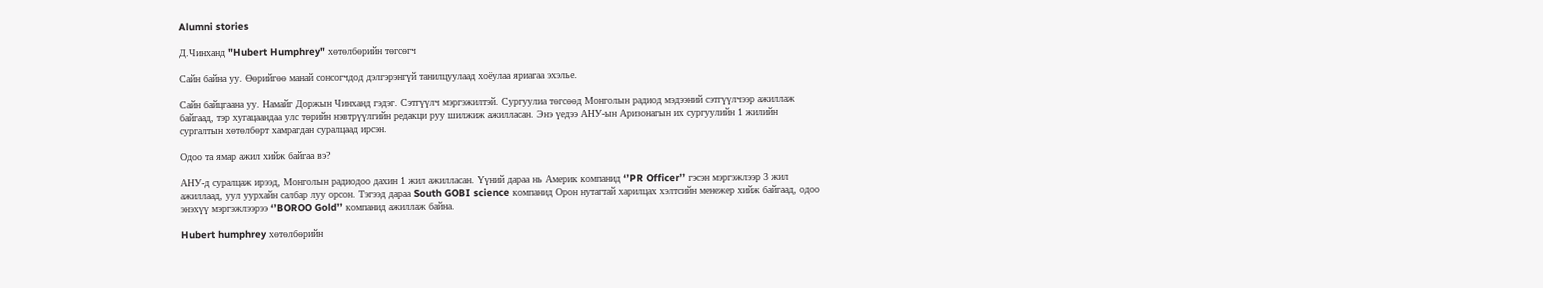Alumni stories

Д.Чинханд "Hubert Humphrey" хөтөлбөрийн төгсөгч

Сайн байна уу. Өөрийгөө манай сонсогчдод дэлгэрэнгүй танилцуулаад хоёулаа яриагаа эхэлье.

Сайн байцгаана уу. Намайг Доржын Чинханд гэдэг. Сэтгүүлч мэргэжилтэй. Сургуулиа төгсөөд Монголын радиод мэдээний сэтгүүлчээр ажиллаж байгаад, тэр хугацаандаа улс төрийн нэвтрүүлгийн редакци руу шилжиж ажилласан. Энэ үедээ АНУ-ын Аризонагын их сургуулийн 1 жилийн сургалтын хөтөлбөрт хамрагдан суралцаад ирсэн.

Одоо та ямар ажил хийж байгаа вэ?

АНУ-д суралцаж ирээд, Монголын радиодоо дахин 1 жил ажилласан. Үүний дараа нь Америк компанид ‘’PR Officer’’ гэсэн мэргэжлээр 3 жил ажиллаад, уул уурхайн салбар луу орсон. Тэгээд дараа South GOBI science компанид Орон нутагтай харилцах хэлтсийн менежер хийж байгаад, одоо энэхүү мэргэжлээрээ ‘’BOROO Gold’’ компанид ажиллаж байна.

Hubert humphrey хөтөлбөрийн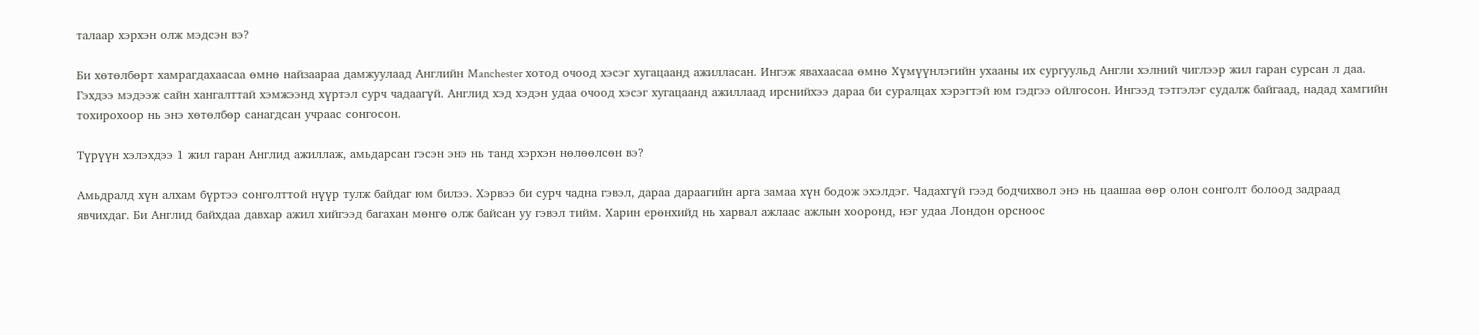талаар хэрхэн олж мэдсэн вэ?

Би хөтөлбөрт хамрагдахаасаа өмнө найзаараа дамжуулаад Английн Manchester хотод очоод хэсэг хугацаанд ажилласан. Ингэж явахаасаа өмнө Хүмүүнлэгийн ухааны их сургуульд Англи хэлний чиглээр жил гаран сурсан л даа. Гэхдээ мэдээж сайн хангалттай хэмжээнд хүртэл сурч чадаагүй. Англид хэд хэдэн удаа очоод хэсэг хугацаанд ажиллаад ирснийхээ дараа би суралцах хэрэгтэй юм гэдгээ ойлгосон. Ингээд тэтгэлэг судалж байгаад, надад хамгийн тохирохоор нь энэ хөтөлбөр санагдсан учраас сонгосон.

Түрүүн хэлэхдээ 1 жил гаран Англид ажиллаж, амьдарсан гэсэн энэ нь танд хэрхэн нөлөөлсөн вэ?

Амьдралд хүн алхам бүртээ сонголттой нүүр тулж байдаг юм билээ. Хэрвээ би сурч чадна гэвэл, дараа дараагийн арга замаа хүн бодож эхэлдэг. Чадахгүй гээд бодчихвол энэ нь цаашаа өөр олон сонголт болоод задраад явчихдаг. Би Англид байхдаа давхар ажил хийгээд багахан мөнгө олж байсан уу гэвэл тийм. Харин ерөнхийд нь харвал ажлаас ажлын хооронд, нэг удаа Лондон орсноос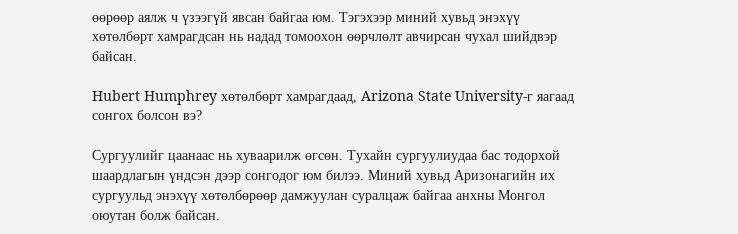өөрөөр аялж ч үзээгүй явсан байгаа юм. Тэгэхээр миний хувьд энэхүү хөтөлбөрт хамрагдсан нь надад томоохон өөрчлөлт авчирсан чухал шийдвэр байсан.

Hubert Humphrey хөтөлбөрт хамрагдаад, Arizona State University-г яагаад сонгох болсон вэ?

Сургуулийг цаанаас нь хуваарилж өгсөн. Тухайн сургуулиудаа бас тодорхой шаардлагын үндсэн дээр сонгодог юм билээ. Миний хувьд Аризонагийн их сургуульд энэхүү хөтөлбөрөөр дамжуулан суралцаж байгаа анхны Монгол оюутан болж байсан.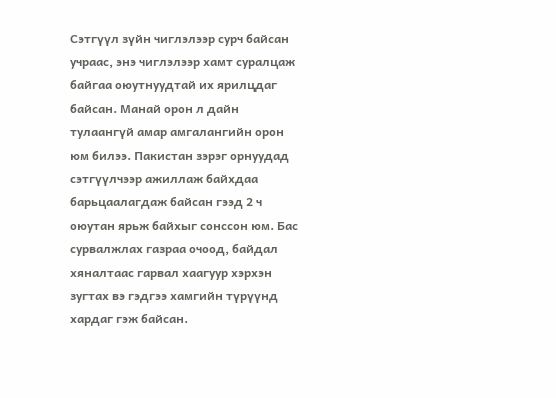Сэтгүүл зүйн чиглэлээр сурч байсан учраас, энэ чиглэлээр хамт суралцаж байгаа оюутнуудтай их ярилцдаг байсан. Манай орон л дайн тулаангүй амар амгалангийн орон юм билээ. Пакистан зэрэг орнуудад сэтгүүлчээр ажиллаж байхдаа барьцаалагдаж байсан гээд 2 ч оюутан ярьж байхыг сонссон юм. Бас сурвалжлах газраа очоод, байдал хяналтаас гарвал хаагуур хэрхэн зугтах вэ гэдгээ хамгийн түрүүнд хардаг гэж байсан.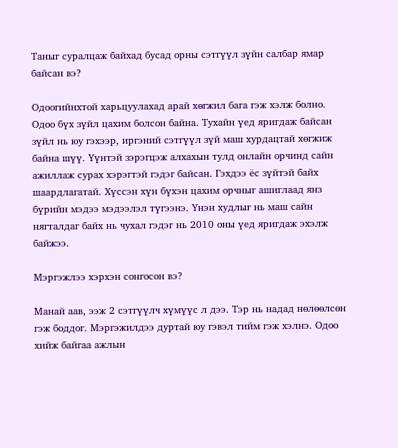Таныг суралцаж байхад бусад орны сэтгүүл зүйн салбар ямар байсан вэ?

Одоогийнхтой харьцуулахад арай хөгжил бага гэж хэлж болно. Одоо бүх зүйл цахим болсон байна. Тухайн үед яригдаж байсан зүйл нь юу гэхээр, иргэний сэтгүүл зүй маш хурдацтай хөгжиж байна шүү. Үүнтэй зэрэгцэж алхахын тулд онлайн орчинд сайн ажиллаж сурах хэрэгтэй гэдэг байсан. Гэхдээ ёс зүйтэй байх шаардлагатай. Хүссэн хүн бүхэн цахим орчныг ашиглаад янз бүрийн мэдээ мэдээлэл түгээнэ. Үнэн худлыг нь маш сайн нягталдаг байх нь чухал гэдэг нь 2010 оны үед яригдаж эхэлж байжээ.

Мэргэжлээ хэрхэн сонгосон вэ?

Манай аав, ээж 2 сэтгүүлч хүмүүс л дээ. Тэр нь надад нөлөөлсөн гэж боддог. Мэргэжилдээ дуртай юу гэвэл тийм гэж хэлнэ. Одоо хийж байгаа ажлын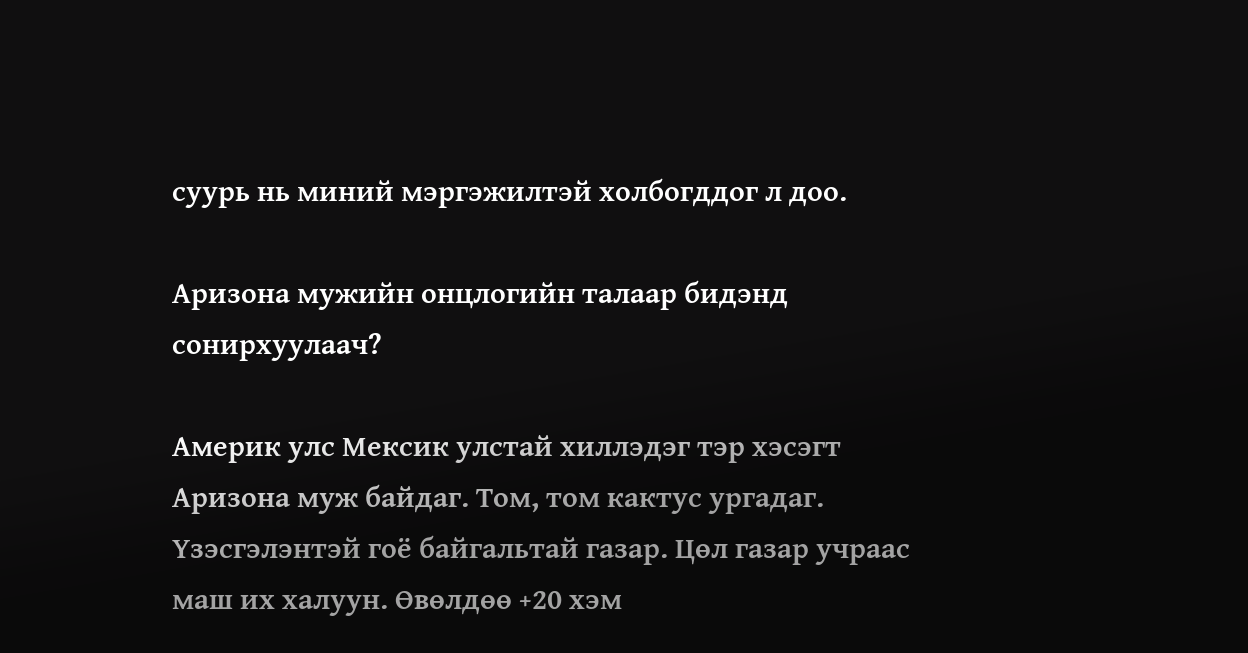суурь нь миний мэргэжилтэй холбогддог л доо.

Аризона мужийн онцлогийн талаар бидэнд сонирхуулаач?

Америк улс Мексик улстай хиллэдэг тэр хэсэгт Аризона муж байдаг. Том, том кактус ургадаг. Үзэсгэлэнтэй гоё байгальтай газар. Цөл газар учраас маш их халуун. Өвөлдөө +20 хэм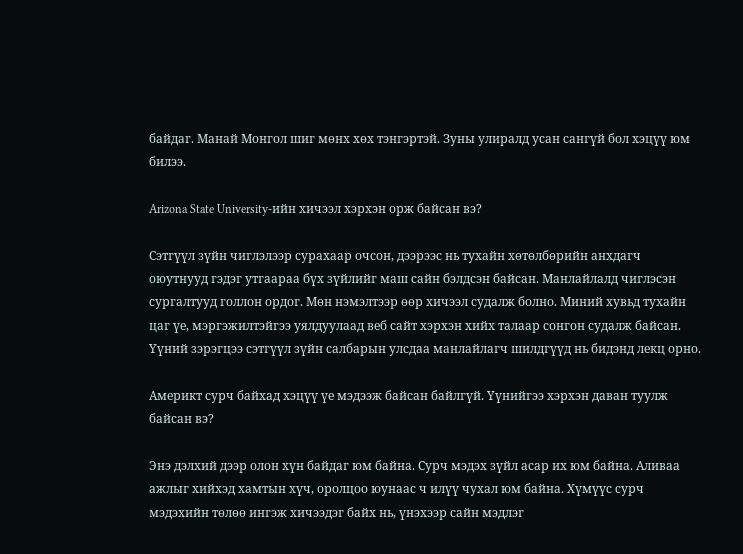байдаг. Манай Монгол шиг мөнх хөх тэнгэртэй. Зуны улиралд усан сангүй бол хэцүү юм билээ.

Arizona State University-ийн хичээл хэрхэн орж байсан вэ?

Сэтгүүл зүйн чиглэлээр сурахаар очсон, дээрээс нь тухайн хөтөлбөрийн анхдагч оюутнууд гэдэг утгаараа бүх зүйлийг маш сайн бэлдсэн байсан. Манлайлалд чиглэсэн сургалтууд голлон ордог. Мөн нэмэлтээр өөр хичээл судалж болно. Миний хувьд тухайн цаг үе, мэргэжилтэйгээ уялдуулаад веб сайт хэрхэн хийх талаар сонгон судалж байсан. Үүний зэрэгцээ сэтгүүл зүйн салбарын улсдаа манлайлагч шилдгүүд нь бидэнд лекц орно.

Америкт сурч байхад хэцүү үе мэдээж байсан байлгүй. Үүнийгээ хэрхэн даван туулж байсан вэ?

Энэ дэлхий дээр олон хүн байдаг юм байна. Сурч мэдэх зүйл асар их юм байна. Аливаа ажлыг хийхэд хамтын хүч, оролцоо юунаас ч илүү чухал юм байна. Хүмүүс сурч мэдэхийн төлөө ингэж хичээдэг байх нь, үнэхээр сайн мэдлэг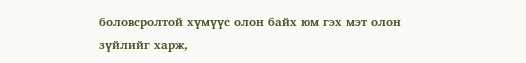боловсролтой хүмүүс олон байх юм гэх мэт олон зүйлийг харж,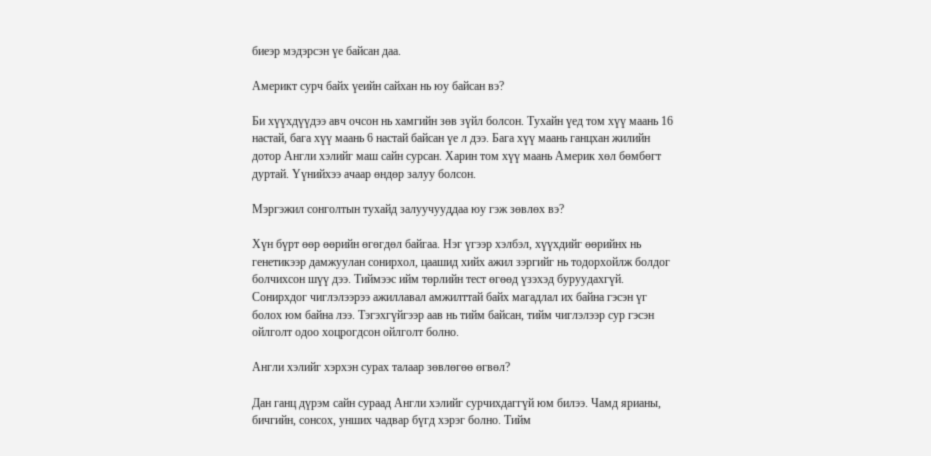биеэр мэдэрсэн үе байсан даа.

Америкт сурч байх үеийн сайхан нь юу байсан вэ?

Би хүүхдүүдээ авч очсон нь хамгийн зөв зүйл болсон. Тухайн үед том хүү маань 16 настай, бага хүү маань 6 настай байсан үе л дээ. Бага хүү маань ганцхан жилийн дотор Англи хэлийг маш сайн сурсан. Харин том хүү маань Америк хөл бөмбөгт дуртай. Үүнийхээ ачаар өндөр залуу болсон.

Мэргэжил сонголтын тухайд залуучууддаа юу гэж зөвлөх вэ?

Хүн бүрт өөр өөрийн өгөгдөл байгаа. Нэг үгээр хэлбэл, хүүхдийг өөрийнх нь генетикээр дамжуулан сонирхол, цаашид хийх ажил зэргийг нь тодорхойлж болдог болчихсон шүү дээ. Тиймээс ийм төрлийн тест өгөөд үзэхэд буруудахгүй. Сонирхдог чиглэлээрээ ажиллавал амжилттай байх магадлал их байна гэсэн үг болох юм байна лээ. Тэгэхгүйгээр аав нь тийм байсан, тийм чиглэлээр сур гэсэн ойлголт одоо хоцрогдсон ойлголт болно.

Англи хэлийг хэрхэн сурах талаар зөвлөгөө өгвөл?

Дан ганц дүрэм сайн сураад Англи хэлийг сурчихдаггүй юм билээ. Чамд ярианы, бичгийн, сонсох, унших чадвар бүгд хэрэг болно. Тийм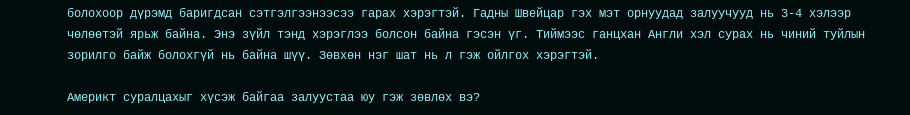болохоор дүрэмд баригдсан сэтгэлгээнээсээ гарах хэрэгтэй. Гадны Швейцар гэх мэт орнуудад залуучууд нь 3-4 хэлээр чөлөөтэй ярьж байна. Энэ зүйл тэнд хэрэглээ болсон байна гэсэн үг. Тиймээс ганцхан Англи хэл сурах нь чиний туйлын зорилго байж болохгүй нь байна шүү. Зөвхөн нэг шат нь л гэж ойлгох хэрэгтэй.

Америкт суралцахыг хүсэж байгаа залуустаа юу гэж зөвлөх вэ?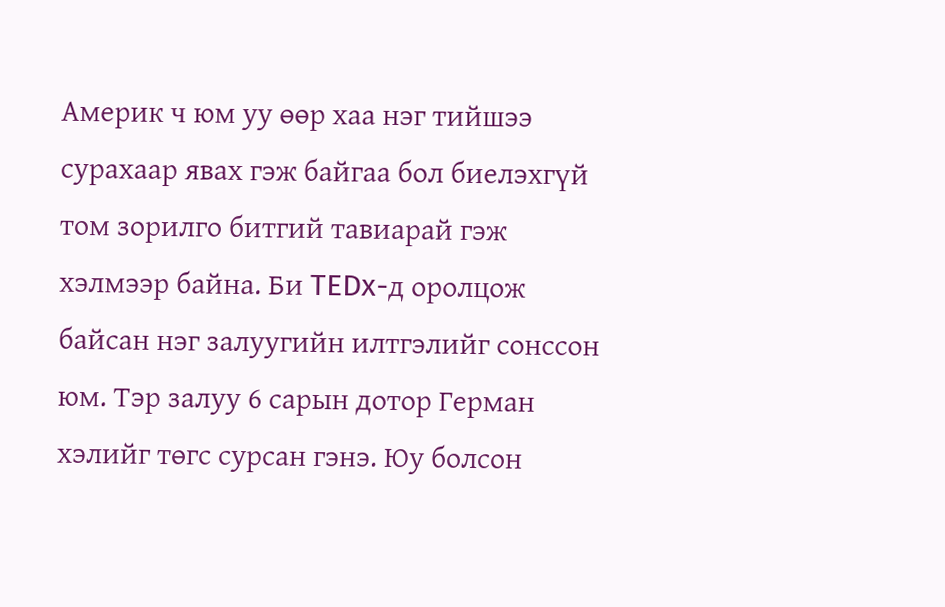Америк ч юм уу өөр хаа нэг тийшээ сурахаар явах гэж байгаа бол биелэхгүй том зорилго битгий тавиарай гэж хэлмээр байна. Би TEDx-д оролцож байсан нэг залуугийн илтгэлийг сонссон юм. Тэр залуу 6 сарын дотор Герман хэлийг төгс сурсан гэнэ. Юу болсон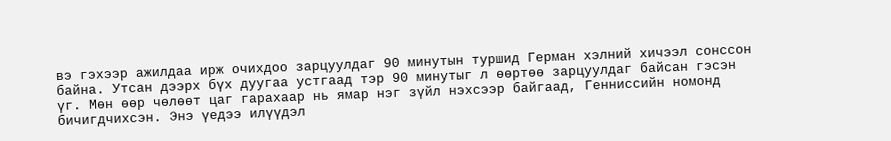вэ гэхээр ажилдаа ирж очихдоо зарцуулдаг 90 минутын туршид Герман хэлний хичээл сонссон байна. Утсан дээрх бүх дуугаа устгаад тэр 90 минутыг л өөртөө зарцуулдаг байсан гэсэн үг. Мөн өөр чөлөөт цаг гарахаар нь ямар нэг зүйл нэхсээр байгаад, Генниссийн номонд бичигдчихсэн. Энэ үедээ илүүдэл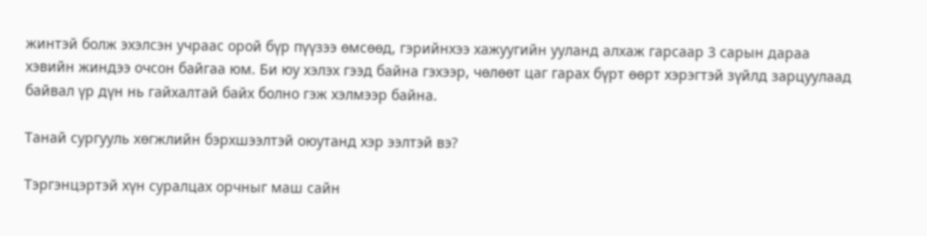жинтэй болж эхэлсэн учраас орой бүр пүүзээ өмсөөд, гэрийнхээ хажуугийн ууланд алхаж гарсаар 3 сарын дараа хэвийн жиндээ очсон байгаа юм. Би юу хэлэх гээд байна гэхээр, чөлөөт цаг гарах бүрт өөрт хэрэгтэй зүйлд зарцуулаад байвал үр дүн нь гайхалтай байх болно гэж хэлмээр байна.

Танай сургууль хөгжлийн бэрхшээлтэй оюутанд хэр ээлтэй вэ?

Тэргэнцэртэй хүн суралцах орчныг маш сайн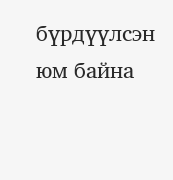бүрдүүлсэн юм байна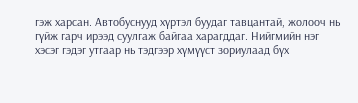гэж харсан. Автобуснууд хүртэл буудаг тавцантай, жолооч нь гүйж гарч ирээд суулгаж байгаа харагддаг. Нийгмийн нэг хэсэг гэдэг утгаар нь тэдгээр хүмүүст зориулаад бүх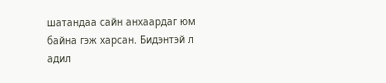шатандаа сайн анхаардаг юм байна гэж харсан. Бидэнтэй л адил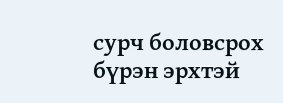сурч боловсрох бүрэн эрхтэй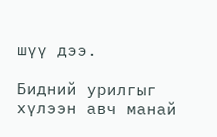шүү дээ.

Бидний урилгыг хүлээн авч манай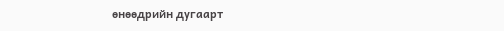өнөөдрийн дугаарт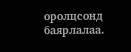оролцсонд баярлалаа.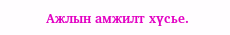Ажлын амжилт хүсье.